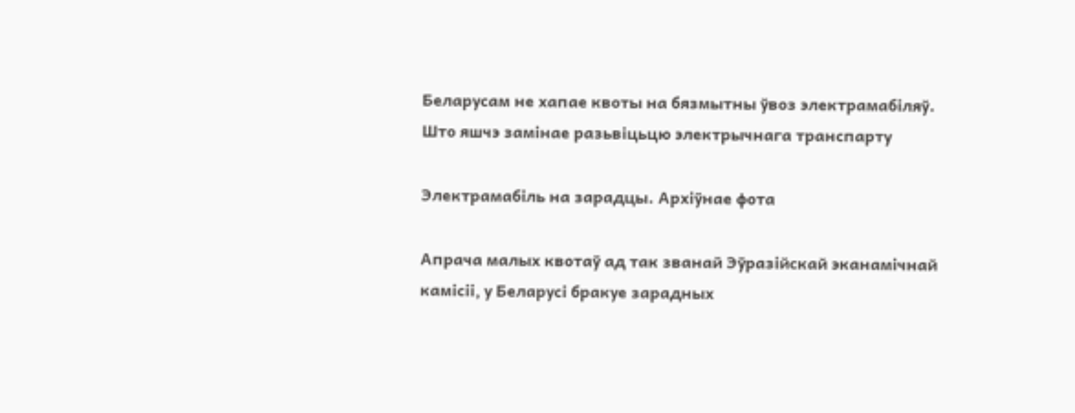Беларусам не хапае квоты на бязмытны ўвоз электрамабіляў. Што яшчэ замінае разьвіцьцю электрычнага транспарту

Электрамабіль на зарадцы. Архіўнае фота

Апрача малых квотаў ад так званай Эўразійскай эканамічнай камісіі, у Беларусі бракуе зарадных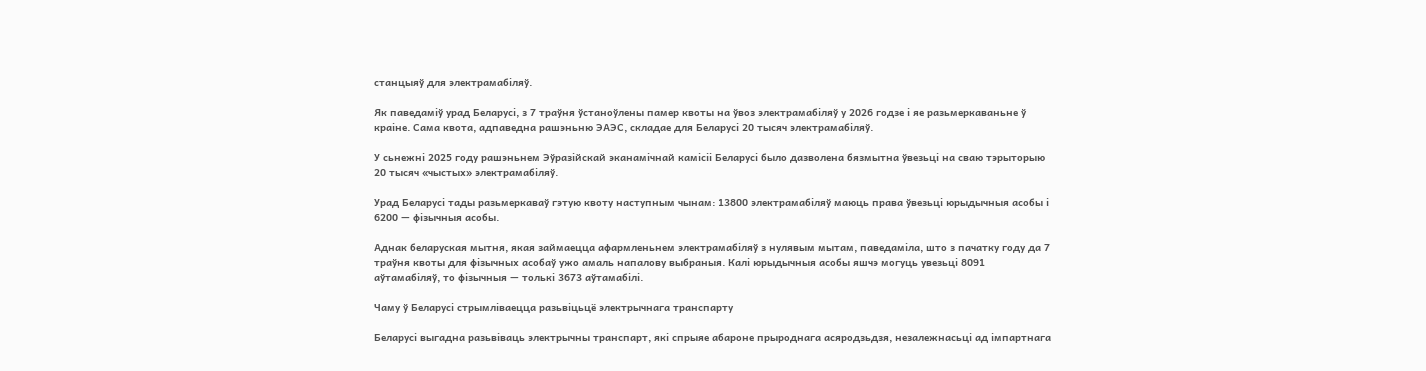станцыяў для электрамабіляў.

Як паведаміў урад Беларусі, з 7 траўня ўстаноўлены памер квоты на ўвоз электрамабіляў у 2026 годзе і яе разьмеркаваньне ў краіне. Сама квота, адпаведна рашэньню ЭАЭС, складае для Беларусі 20 тысяч электрамабіляў.

У сьнежні 2025 году рашэньнем Эўразійскай эканамічнай камісіі Беларусі было дазволена бязмытна ўвезьці на сваю тэрыторыю 20 тысяч «чыстых» электрамабіляў.

Урад Беларусі тады разьмеркаваў гэтую квоту наступным чынам: 13800 электрамабіляў маюць права ўвезьці юрыдычныя асобы і 6200 — фізычныя асобы.

Аднак беларуская мытня, якая займаецца афармленьнем электрамабіляў з нулявым мытам, паведаміла, што з пачатку году да 7 траўня квоты для фізычных асобаў ужо амаль напалову выбраныя. Калі юрыдычныя асобы яшчэ могуць увезьці 8091 аўтамабіляў, то фізычныя — толькі 3673 аўтамабілі.

Чаму ў Беларусі стрымліваецца разьвіцьцё электрычнага транспарту

Беларусі выгадна разьвіваць электрычны транспарт, які спрыяе абароне прыроднага асяродзьдзя, незалежнасьці ад імпартнага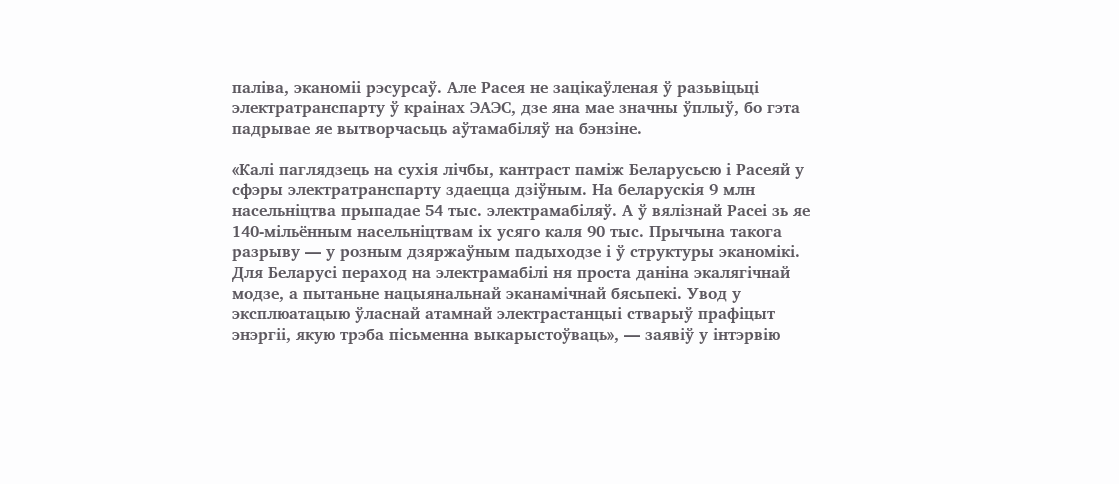паліва, эканоміі рэсурсаў. Але Расея не зацікаўленая ў разьвіцьці электратранспарту ў краінах ЭАЭС, дзе яна мае значны ўплыў, бо гэта падрывае яе вытворчасьць аўтамабіляў на бэнзіне.

«Калі паглядзець на сухія лічбы, кантраст паміж Беларусьсю і Расеяй у сфэры электратранспарту здаецца дзіўным. На беларускія 9 млн насельніцтва прыпадае 54 тыс. электрамабіляў. А ў вялізнай Расеі зь яе 140-мільённым насельніцтвам іх усяго каля 90 тыс. Прычына такога разрыву — у розным дзяржаўным падыходзе і ў структуры эканомікі. Для Беларусі пераход на электрамабілі ня проста даніна экалягічнай модзе, а пытаньне нацыянальнай эканамічнай бясьпекі. Увод у эксплюатацыю ўласнай атамнай электрастанцыі стварыў прафіцыт энэргіі, якую трэба пісьменна выкарыстоўваць», — заявіў у інтэрвію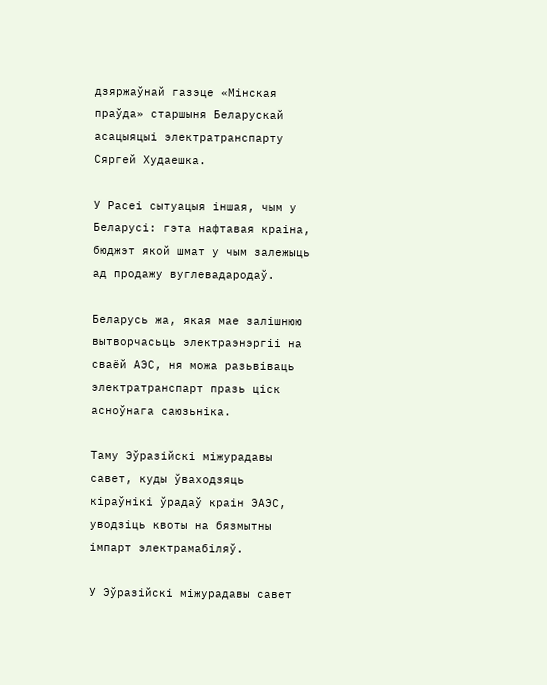дзяржаўнай газэце «Мінская праўда» старшыня Беларускай асацыяцыі электратранспарту Сяргей Худаешка.

У Расеі сытуацыя іншая, чым у Беларусі: гэта нафтавая краіна, бюджэт якой шмат у чым залежыць ад продажу вуглевадародаў.

Беларусь жа, якая мае залішнюю вытворчасьць электраэнэргіі на сваёй АЭС, ня можа разьвіваць электратранспарт празь ціск асноўнага саюзьніка.

Таму Эўразійскі міжурадавы савет, куды ўваходзяць кіраўнікі ўрадаў краін ЭАЭС, уводзіць квоты на бязмытны імпарт электрамабіляў.

У Эўразійскі міжурадавы савет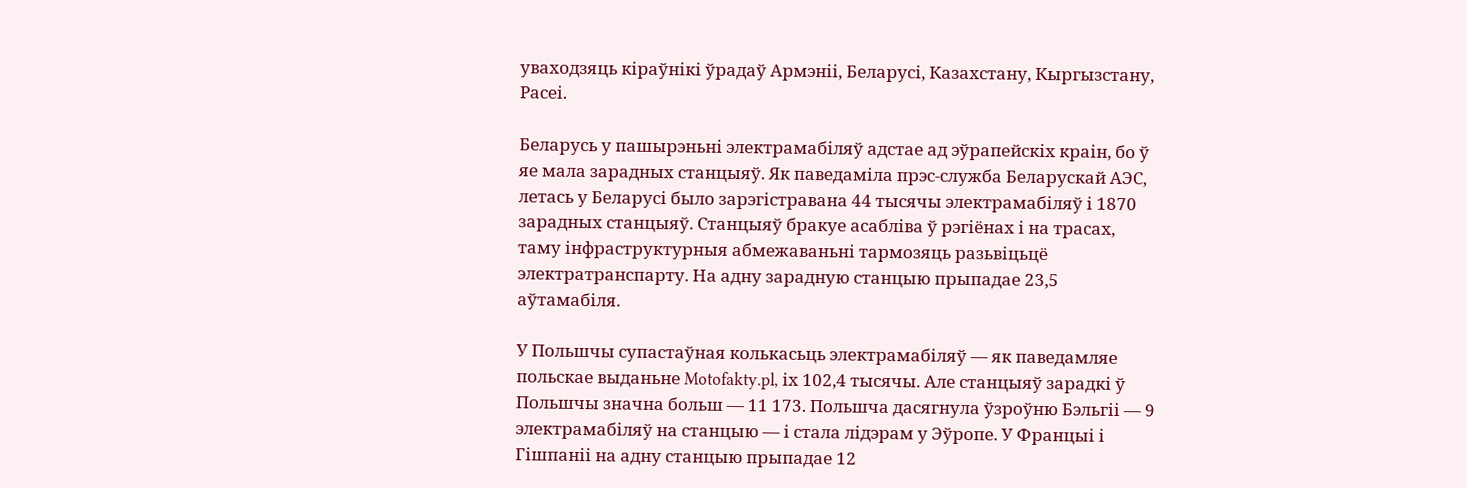уваходзяць кіраўнікі ўрадаў Армэніі, Беларусі, Казахстану, Кыргызстану, Расеі.

Беларусь у пашырэньні электрамабіляў адстае ад эўрапейскіх краін, бо ў яе мала зарадных станцыяў. Як паведаміла прэс-служба Беларускай АЭС, летась у Беларусі было зарэгістравана 44 тысячы электрамабіляў і 1870 зарадных станцыяў. Станцыяў бракуе асабліва ў рэгіёнах і на трасах, таму інфраструктурныя абмежаваньні тармозяць разьвіцьцё электратранспарту. На адну зарадную станцыю прыпадае 23,5 аўтамабіля.

У Польшчы супастаўная колькасьць электрамабіляў — як паведамляе польскае выданьне Motofakty.pl, іх 102,4 тысячы. Але станцыяў зарадкі ў Польшчы значна больш — 11 173. Польшча дасягнула ўзроўню Бэльгіі — 9 электрамабіляў на станцыю — і стала лідэрам у Эўропе. У Францыі і Гішпаніі на адну станцыю прыпадае 12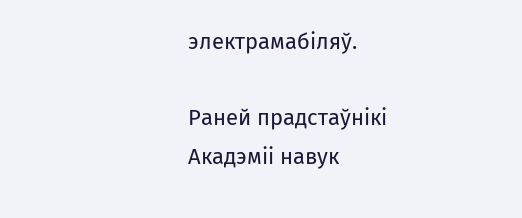электрамабіляў.

Раней прадстаўнікі Акадэміі навук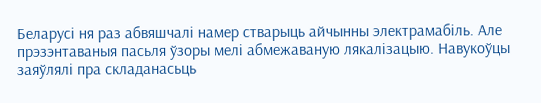Беларусі ня раз абвяшчалі намер стварыць айчынны электрамабіль. Але прэзэнтаваныя пасьля ўзоры мелі абмежаваную лякалізацыю. Навукоўцы заяўлялі пра складанасьць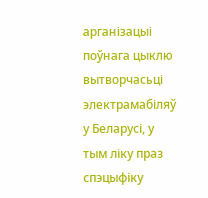арганізацыі поўнага цыклю вытворчасьці электрамабіляў у Беларусі, у тым ліку праз спэцыфіку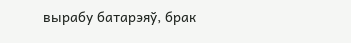вырабу батарэяў, брак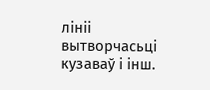лініі вытворчасьці кузаваў і інш.